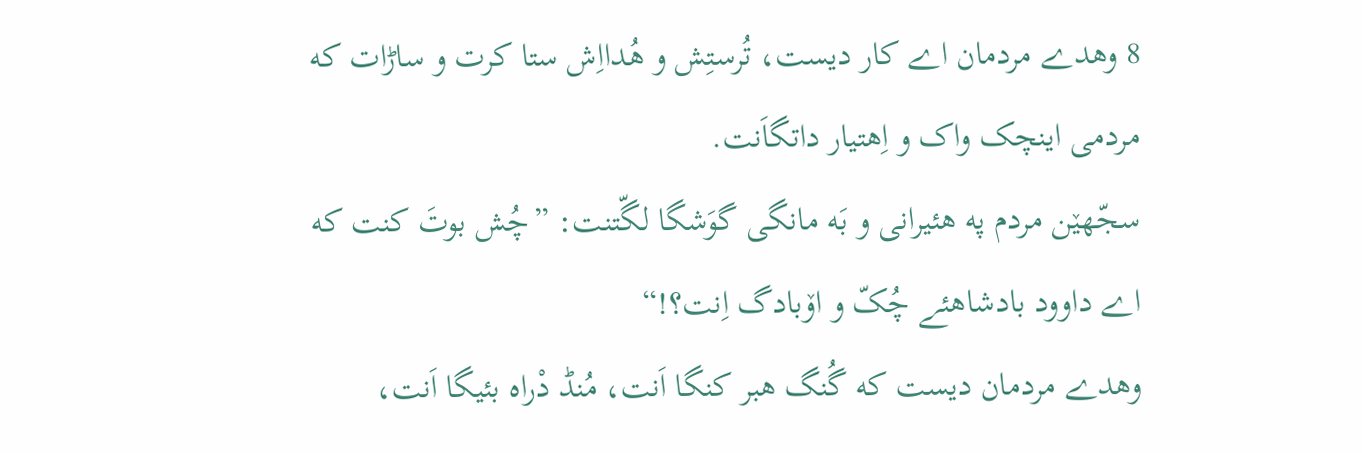8 وهدے مردمان اے کار دیست، تُرستِش و هُدااِش ستا کرت و ساڑات که مردمی اینچک واک و اِهتیار داتگاَنت.
سجّهێن مردم په هئیرانی و بَه مانگی گوَشگا لگّتنت: ”چُش بوتَ کنت که اے داوود بادشاهئے چُکّ و اۆبادگ اِنت؟!“
وهدے مردمان دیست که گُنگ هبر کنگا اَنت، مُنڈ دْراه بئیگا اَنت،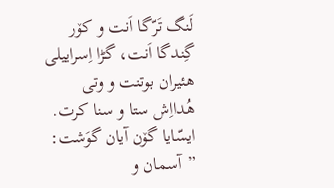لَنگ تَرّگا اَنت و کۆر گِندگا اَنت، گڑا اِسراییلی هئیران بوتنت و وتی هُدااِش ستا و سنا کرت.
ایسّایا گۆن آیان گوَشت: ”آسمان و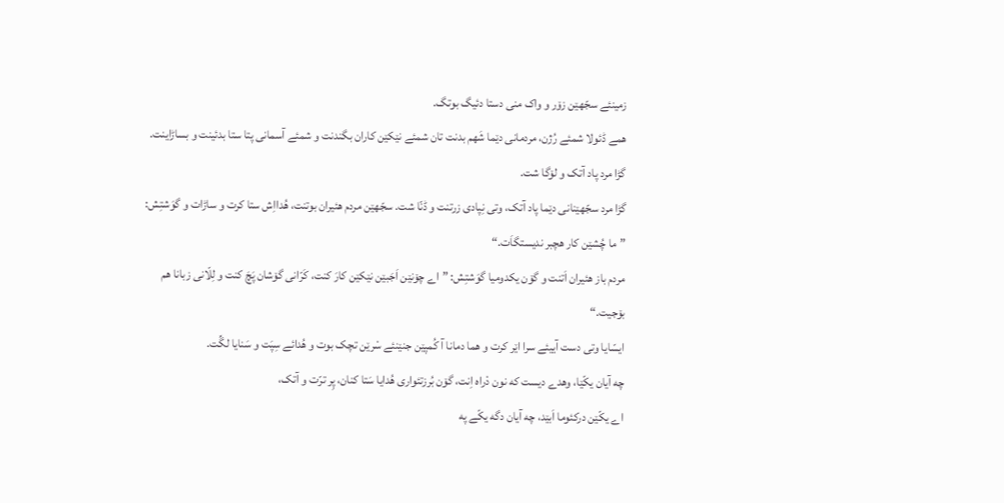زمینئے سجّهێن زۆر و واک منی دستا دئیگ بوتگ.
همے ڈئولا شمئے رُژن، مردمانی دێما شَهم بدنت تان شمئے نێکێن کاران بگندنت و شمئے آسمانی پتا ستا بدئینت و بساڑاینت.
گڑا مرد پاد آتک و لۆگا شت.
گڑا مرد سجّهێنانی دێما پاد آتک، وتی نِپادی زرتنت و ڈنّا شت. سجّهێن مردم هئیران بوتنت، هُدااِش ستا کرت و ساڑات و گوَشتِش: ”ما چُشێن کار هچبر ندیستگاَت.“
مردم باز هئیران اَتنت و گۆن یکدومیا گوَشتِش: ”اے چۆنێن اَجَبێن نێکێن کارَ کنت، کَرّانی گۆشان پَچَ کنت و لِلّانی زبانا هم بۆجیت.“
ایسّایا وتی دست آییئے سرا اێر کرت و هما دمانا آ کُمپێن جنێنئے سْرێن تچک بوت و هُدائے سِپَت و سَنایا لگِّت.
چه آیان یکّێا، وهدے دیست که نون دْراه اِنت، گۆن بُرزتئواری هُدایا سَتا کنان، پِر ترّت و آتک،
اے یکّێن درکئوما اَبێد، چه آیان دگه یکّے په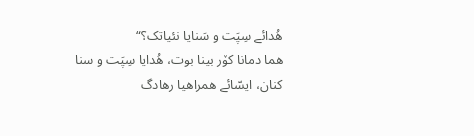هُدائے سِپَت و سَنایا نئیاتک؟“
هما دمانا کۆر بینا بوت، هُدایا سِپَت و سنا کنان، ایسّائے همراهیا رهادگ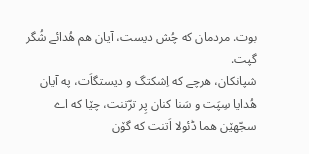بوت. مردمان که چُش دیست، آیان هم هُدائے شُگر گپت.
شپانکان، هرچے که اِشکتگ و دیستگاَت، په آیان هُدایا سِپَت و سَنا کنان پِر ترّتنت، چێا که اے سجّهێن هما ڈئولا اَتنت که گۆن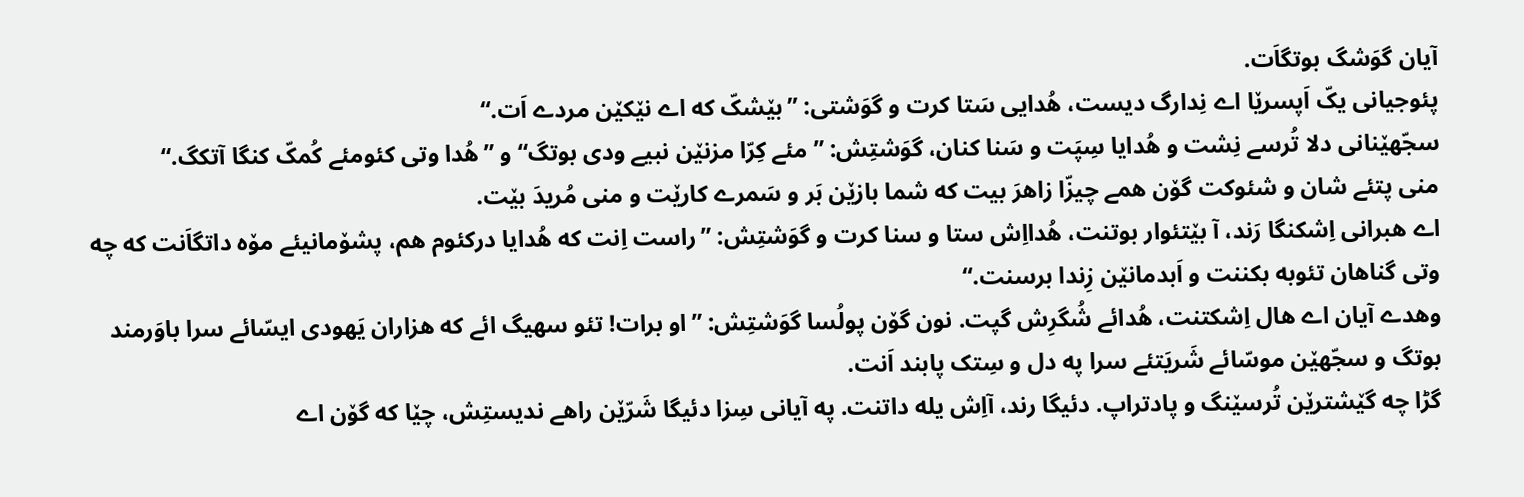آیان گوَشگ بوتگاَت.
پئوجیانی یکّ اَپسرێا اے نِدارگ دیست، هُدایی سَتا کرت و گوَشتی: ”بێشکّ که اے نێکێن مردے اَت.“
سجّهێنانی دلا تُرسے نِشت و هُدایا سِپَت و سَنا کنان، گوَشتِش: ”مئے کِرّا مزنێن نبیے ودی بوتگ“ و ”هُدا وتی کئومئے کُمکّ کنگا آتکگ.“
منی پتئے شان و شئوکت گۆن همے چیزّا زاهرَ بیت که شما بازێن بَر و سَمرے کارێت و منی مُریدَ بێت.
اے هبرانی اِشکنگا رَند، آ بێتئوار بوتنت، هُدااِش ستا و سنا کرت و گوَشتِش: ”راست اِنت که هُدایا درکئوم هم، پشۆمانیئے مۆه داتگاَنت که چه وتی گناهان تئوبه بکننت و اَبدمانێن زِندا برسنت.“
وهدے آیان اے هال اِشکتنت، هُدائے شُگرِش گپت. نون گۆن پولُسا گوَشتِش: ”او برات! تئو سهیگ ائے که هزاران یَهودی ایسّائے سرا باوَرمند بوتگ و سجّهێن موسّائے شَریَتئے سرا په دل و سِتک پابند اَنت.
گڑا چه گێشترێن تُرسێنگ و پادتراپ. دئیگا رند، آاِش یله داتنت. په آیانی سِزا دئیگا شَرّێن راهے ندیستِش، چێا که گۆن اے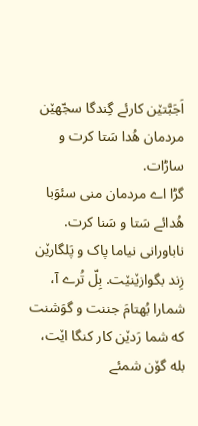اَجَبَّتێن کارئے گِندگا سجّهێن مردمان هُدا سَتا کرت و ساڑات.
گڑا اے مردمان منی سئوَبا هُدائے سَتا و سَنا کرت.
ناباورانی نیاما پاک و پَلگارێن زِند بگوازێنێت. بِلّ تُرے آ، شمارا بُهتامَ جننت و گوَشنت که شما رَدێن کار کنگا اێت، بله گۆن شمئے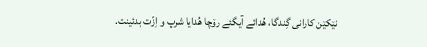نێکێن کارانی گِندگا، هُدائے آیگئے رۆچا هُدایا شرپ و اِزّت بدئینت.